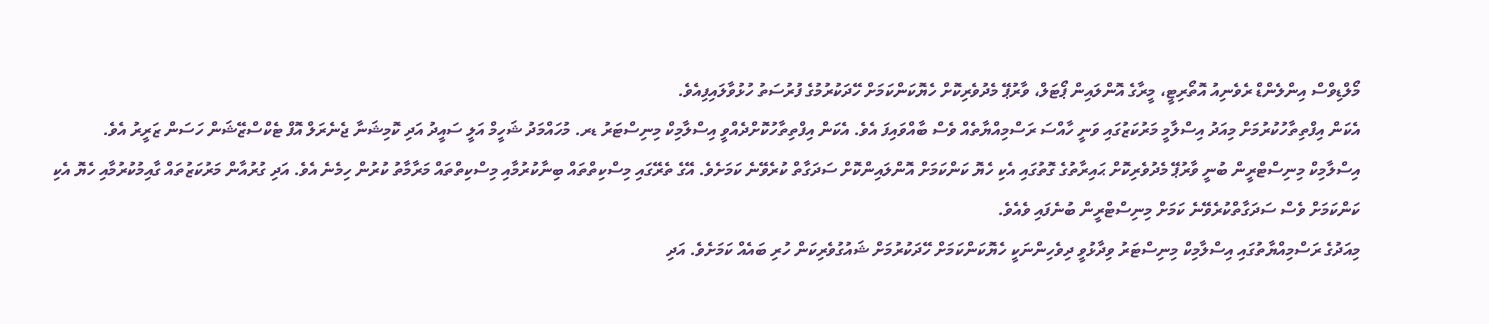މޯލްޑިވްސް އިންލެންޑް ރެވެނިއު އޮތޯރިޓީ، މީރާގެ އޮންލައިން ޕޯޓަލް، ވާރުޕޭ މެދުވެރިކޮށް ހެޔޮކަންކަމަށް ހޭދަކުރުމުގެ ފުރުސަތު ހުޅުވާލައިފިއެވެ.
އެކަން އިފްތިތާހުކުރުމަށް މިއަދު އިސްލާމީ މަރުކަޒުގައި ވަނީ ހާއްސަ ރަސްމިއްޔާތެއް ވެސް ބާއްވައިފަ އެވެ. އެކަން އިފްތިތާހުކޮށްދެއްވީ އިސްލާމިކް މިނިސްޓަރު ޑރ. މުހައްމަދު ޝަހީމް އަލީ ސައީދު އަދި ކޮމިޝަނާ ޖެނެރަލް އޮފް ޓެކްސްޒޭޝަން ހަސަން ޒަރީރު އެވެ.
އިސްލާމިކް މިނިސްޓްރީން ބުނީ ވާރުޕޭ މެދުވެރިކޮށް ޙައިރާތުގެ ގޮތުގައި އެކި ހެޔޮ ކަންކަމަށް އޮންލައިންކޮށް ސަދަގާތް ކުރެވޭނެ ކަމަށެވެ. އޭގެ ތެރޭގައި މިސްކިތްތައް ބިނާކުރުމާއި މިސްކިތްތައް މަރާމާތު ކުރުން ހިމެނެ އެވެ. އަދި ގުރުއާން މަރުކަޒުތައް ގާއިމުކުރުމާއި ހެޔޮ އެކި ކަންކަމަށް ވެސް ސަދަގާތްކުރެވޭނެ ކަމަށް މިނިސްޓްރީން ބުނެފައި ވެއެވެ.
މިއަދުގެ ރަސްމިއްޔާތުގައި އިސްލާމިކް މިނިސްޓަރު ވިދާޅުވީ ދިވެހިންނަކީ ހެޔޮކަންކަމަށް ހޭދަކުރުމަށް ޝައުގުވެރިކަން ހުރި ބައެއް ކަމަށެވެ. އަދި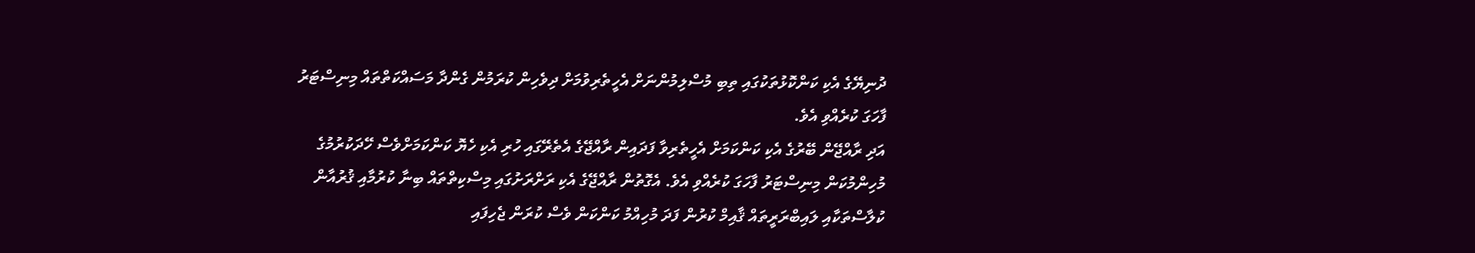ދުނިޔޭގެ އެކި ކަންކޮޅުތަކުގައި ތިބި މުސްލިމުންނަށް އެހީތެރިވުމަށް ދިވެހިން ކުރަމުން ގެންދާ މަސައްކަތްތައް މިނިސްޓަރު ފާހަގަ ކުރެއްވި އެވެ.
އަދި ރާއްޖޭން ބޭރުގެ އެކި ކަންކަމަށް އެހީތެރިވާ ފަދައިން ރާއްޖޭގެ އެތެރޭގައި ހުރި އެކި ހެޔޮ ކަންކަމަށްވެސް ހޭދަކުރުމުގެ މުހިންމުކަން މިނިސްޓަރު ފާހަގަ ކުރެއްވި އެވެ. އެގޮތުން ރާއްޖޭގެ އެކި ރަށްރަށުގައި މިސްކިތްތައް ބިނާ ކުރުމާއި ޤުރުއާން ކުލާސްތަކާއި ލައިބްރަރީތައް ޤާއިމް ކުރުން ފަދަ މުހިއްމު ކަންކަން ވެސް ކުރަން ޖެހިފައި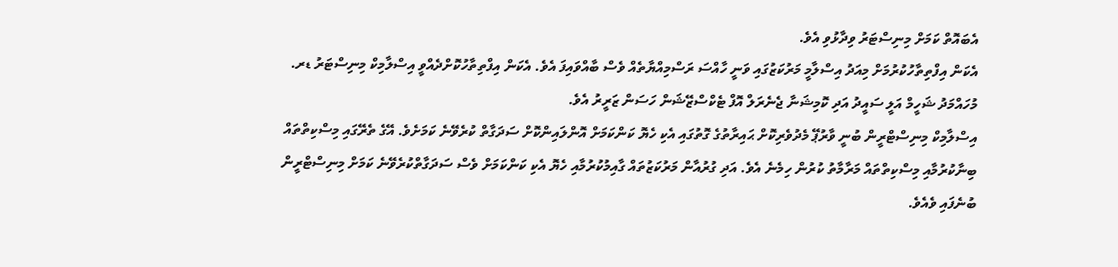އެބައޮތް ކަމަށް މިނިސްޓަރު ވިދާޅުވި އެވެ.
އެކަން އިފްތިތާހުކުރުމަށް މިއަދު އިސްލާމީ މަރުކަޒުގައި ވަނީ ހާއްސަ ރަސްމިއްޔާތެއް ވެސް ބާއްވައިފަ އެވެ. އެކަން އިފްތިތާހުކޮށްދެއްވީ އިސްލާމިކް މިނިސްޓަރު ޑރ. މުހައްމަދު ޝަހީމް އަލީ ސައީދު އަދި ކޮމިޝަނާ ޖެނެރަލް އޮފް ޓެކްސްޒޭޝަން ހަސަން ޒަރީރު އެވެ.
އިސްލާމިކް މިނިސްޓްރީން ބުނީ ވާރުޕޭ މެދުވެރިކޮށް ޙައިރާތުގެ ގޮތުގައި އެކި ހެޔޮ ކަންކަމަށް އޮންލައިންކޮށް ސަދަގާތް ކުރެވޭނެ ކަމަށެވެ. އޭގެ ތެރޭގައި މިސްކިތްތައް ބިނާކުރުމާއި މިސްކިތްތައް މަރާމާތު ކުރުން ހިމެނެ އެވެ. އަދި ގުރުއާން މަރުކަޒުތައް ގާއިމުކުރުމާއި ހެޔޮ އެކި ކަންކަމަށް ވެސް ސަދަގާތްކުރެވޭނެ ކަމަށް މިނިސްޓްރީން ބުނެފައި ވެއެވެ.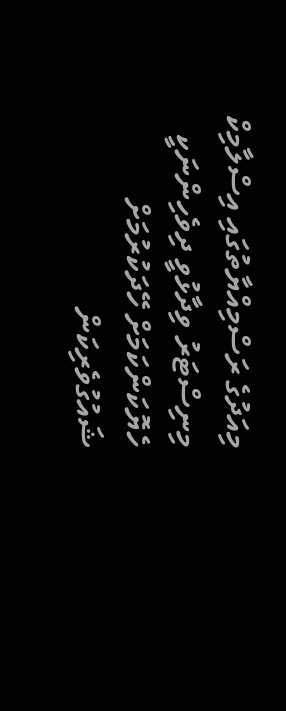މިއަދުގެ ރަސްމިއްޔާތުގައި އިސްލާމިކް މިނިސްޓަރު ވިދާޅުވީ ދިވެހިންނަކީ ހެޔޮކަންކަމަށް ހޭދަކުރުމަށް ޝައުގުވެރިކަން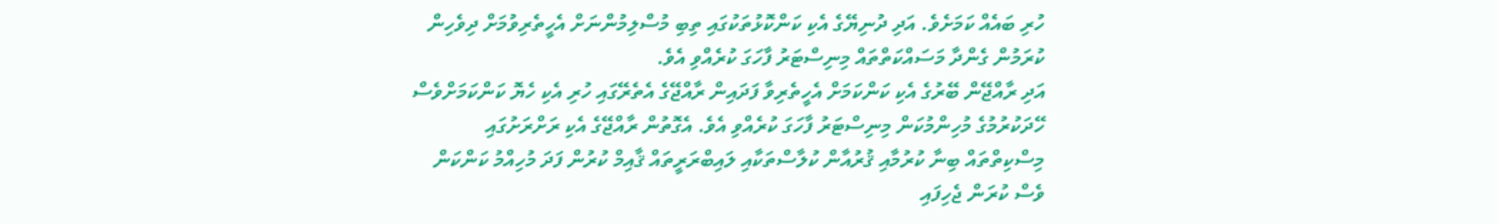ހުރި ބައެއް ކަމަށެވެ. އަދި ދުނިޔޭގެ އެކި ކަންކޮޅުތަކުގައި ތިބި މުސްލިމުންނަށް އެހީތެރިވުމަށް ދިވެހިން ކުރަމުން ގެންދާ މަސައްކަތްތައް މިނިސްޓަރު ފާހަގަ ކުރެއްވި އެވެ.
އަދި ރާއްޖޭން ބޭރުގެ އެކި ކަންކަމަށް އެހީތެރިވާ ފަދައިން ރާއްޖޭގެ އެތެރޭގައި ހުރި އެކި ހެޔޮ ކަންކަމަށްވެސް ހޭދަކުރުމުގެ މުހިންމުކަން މިނިސްޓަރު ފާހަގަ ކުރެއްވި އެވެ. އެގޮތުން ރާއްޖޭގެ އެކި ރަށްރަށުގައި މިސްކިތްތައް ބިނާ ކުރުމާއި ޤުރުއާން ކުލާސްތަކާއި ލައިބްރަރީތައް ޤާއިމް ކުރުން ފަދަ މުހިއްމު ކަންކަން ވެސް ކުރަން ޖެހިފައި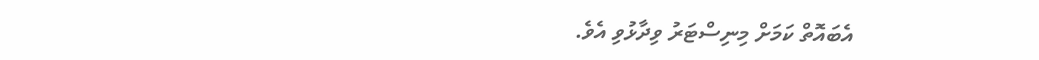އެބައޮތް ކަމަށް މިނިސްޓަރު ވިދާޅުވި އެވެ.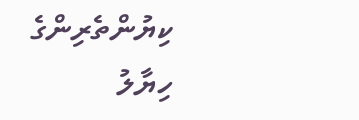ކިޔުންތެރިންގެ ހިޔާލު